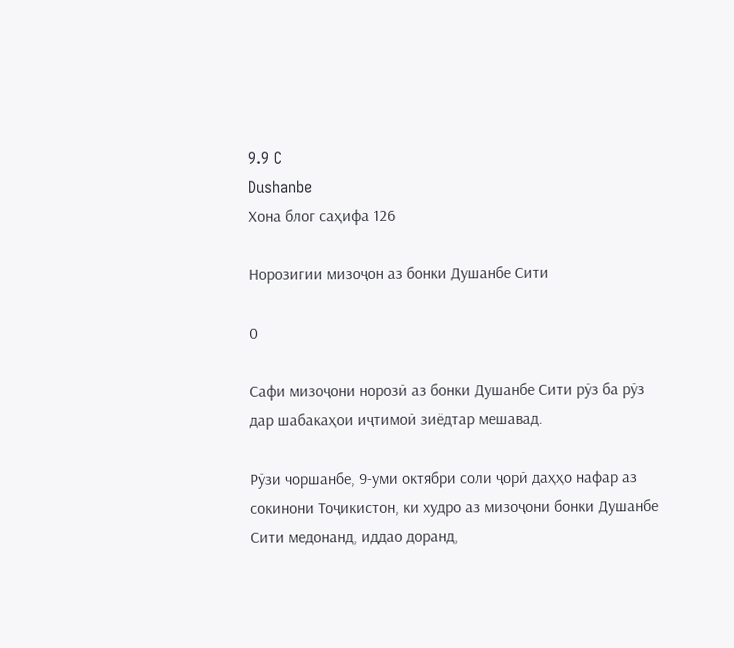9.9 C
Dushanbe
Хона блог саҳифа 126

Норозигии мизоҷон аз бонки Душанбе Сити

0

Сафи мизоҷони норозӣ аз бонки Душанбе Сити рӯз ба рӯз дар шабакаҳои иҷтимоӣ зиёдтар мешавад.

Рӯзи чоршанбе, 9-уми октябри соли ҷорӣ даҳҳо нафар аз сокинони Тоҷикистон, ки худро аз мизоҷони бонки Душанбе Сити медонанд, иддао доранд,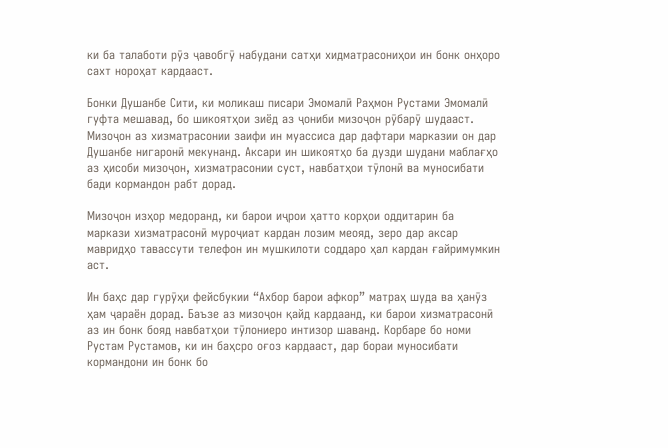ки ба талаботи рӯз ҷавобгӯ набудани сатҳи хидматрасониҳои ин бонк онҳоро сахт нороҳат кардааст.

Бонки Душанбе Сити, ки моликаш писари Эмомалӣ Раҳмон Рустами Эмомалӣ гуфта мешавад, бо шикоятҳои зиёд аз ҷониби мизоҷон рӯбарӯ шудааст. Мизоҷон аз хизматрасонии заифи ин муассиса дар дафтари марказии он дар Душанбе нигаронӣ мекунанд. Аксари ин шикоятҳо ба дузди шудани маблағҳо аз ҳисоби мизоҷон, хизматрасонии суст, навбатҳои тӯлонӣ ва муносибати бади кормандон рабт дорад.

Мизоҷон изҳор медоранд, ки барои иҷрои ҳатто корҳои оддитарин ба маркази хизматрасонӣ муроҷиат кардан лозим меояд, зеро дар аксар мавридҳо тавассути телефон ин мушкилоти соддаро ҳал кардан ғайримумкин аст.

Ин баҳс дар гурӯҳи фейсбукии “Ахбор барои афкор” матраҳ шуда ва ҳанӯз ҳам ҷараён дорад. Баъзе аз мизоҷон қайд кардаанд, ки барои хизматрасонӣ аз ин бонк бояд навбатҳои тӯлониеро интизор шаванд. Корбаре бо номи Рустам Рустамов, ки ин баҳсро оғоз кардааст, дар бораи муносибати кормандони ин бонк бо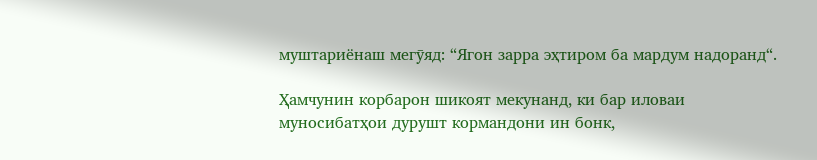муштариёнаш мегӯяд: “Ягон зарра эҳтиром ба мардум надоранд“.

Ҳамчунин корбарон шикоят мекунанд, ки бар иловаи муносибатҳои дурушт кормандони ин бонк,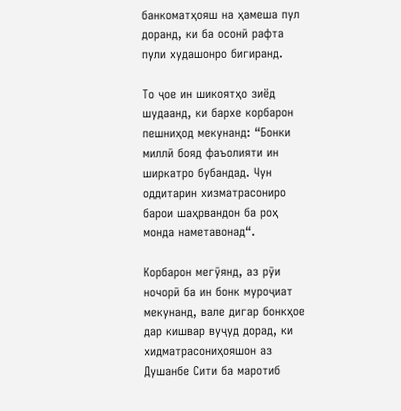банкоматҳояш на ҳамеша пул доранд, ки ба осонӣ рафта пули худашонро бигиранд.

То ҷое ин шикоятҳо зиёд шудаанд, ки бархе корбарон пешниҳод мекунанд: “Бонки миллӣ бояд фаъолияти ин ширкатро бубандад. Чун оддитарин хизматрасониро барои шаҳрвандон ба роҳ монда наметавонад“.

Корбарон мегӯянд, аз рӯи ночорӣ ба ин бонк муроҷиат мекунанд, вале дигар бонкҳое дар кишвар вуҷуд дорад, ки хидматрасониҳояшон аз Душанбе Сити ба маротиб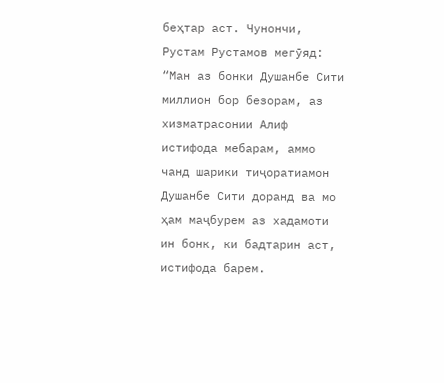беҳтар аст. Чунончи, Рустам Рустамов мегӯяд: “Ман аз бонки Душанбе Сити миллион бор безорам, аз хизматрасонии Алиф истифода мебарам, аммо чанд шарики тиҷоратиамон Душанбе Сити доранд ва мо ҳам маҷбурем аз хадамоти ин бонк, ки бадтарин аст, истифода барем.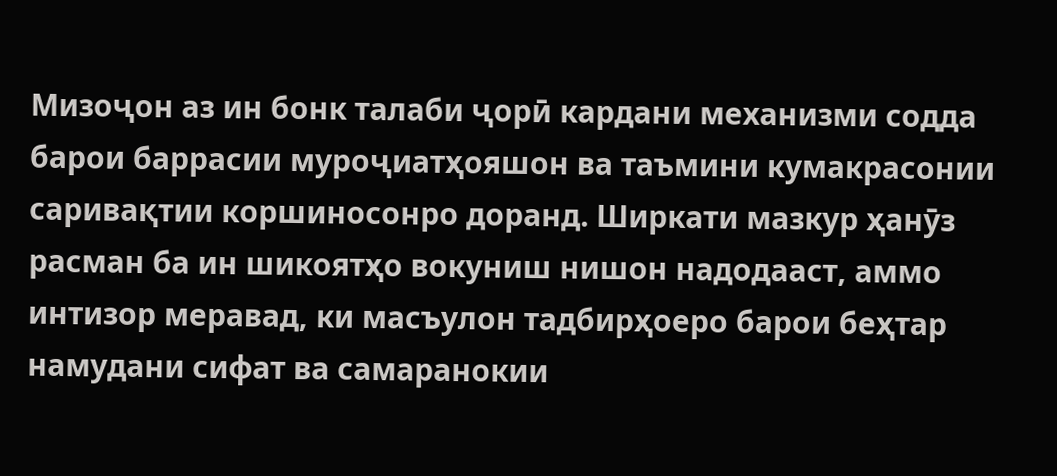Мизоҷон аз ин бонк талаби ҷорӣ кардани механизми содда барои баррасии муроҷиатҳояшон ва таъмини кумакрасонии саривақтии коршиносонро доранд. Ширкати мазкур ҳанӯз расман ба ин шикоятҳо вокуниш нишон надодааст, аммо интизор меравад, ки масъулон тадбирҳоеро барои беҳтар намудани сифат ва самаранокии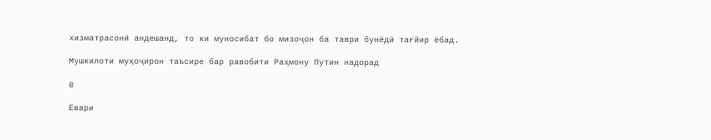хизматрасонӣ андешанд, то ки муносибат бо мизоҷон ба таври бунёдӣ тағйир ёбад.

Мушкилоти муҳоҷирон таъсире бар равобити Раҳмону Путин надорад

0

Ёвари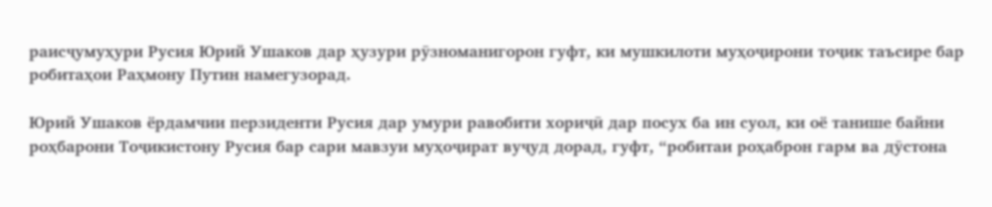раисҷумуҳури Русия Юрий Ушаков дар ҳузури рӯзноманигорон гуфт, ки мушкилоти муҳоҷирони тоҷик таъсире бар робитаҳои Раҳмону Путин намегузорад.

Юрий Ушаков ёрдамчии перзиденти Русия дар умури равобити хориҷӣ дар посух ба ин суол, ки оё танише байни роҳбарони Тоҷикистону Русия бар сари мавзуи муҳоҷират вуҷуд дорад, гуфт, “робитаи роҳаброн гарм ва дӯстона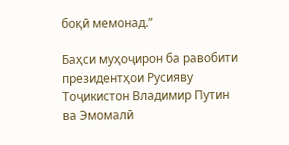боқӣ мемонад.”

Баҳси муҳоҷирон ба равобити президентҳои Русияву Тоҷикистон Владимир Путин ва Эмомалӣ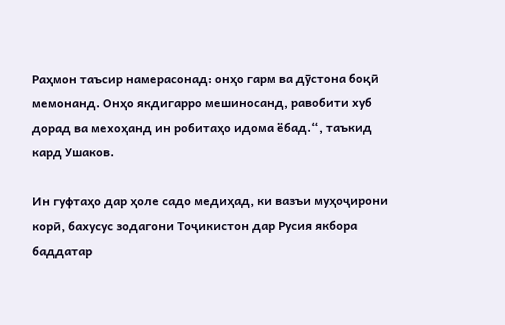Раҳмон таъсир намерасонад: онҳо гарм ва дӯстона боқӣ мемонанд. Онҳо якдигарро мешиносанд, равобити хуб дорад ва мехоҳанд ин робитаҳо идома ёбад.“, таъкид кард Ушаков.

Ин гуфтаҳо дар ҳоле садо медиҳад, ки вазъи муҳоҷирони корӣ, бахусус зодагони Тоҷикистон дар Русия якбора баддатар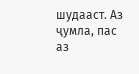шудааст. Аз ҷумла, пас аз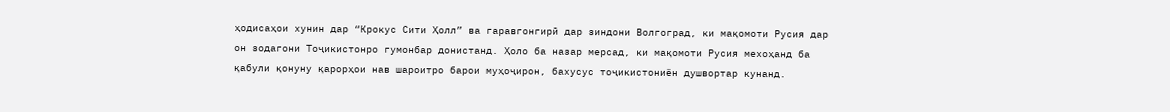ҳодисаҳои хунин дар “Крокус Сити Ҳолл” ва гаравгонгирӣ дар зиндони Волгоград, ки мақомоти Русия дар он зодагони Тоҷикистонро гумонбар донистанд. Ҳоло ба назар мерсад, ки мақомоти Русия мехоҳанд ба қабули қонуну қарорҳои нав шароитро барои муҳоҷирон, бахусус тоҷикистониён душвортар кунанд.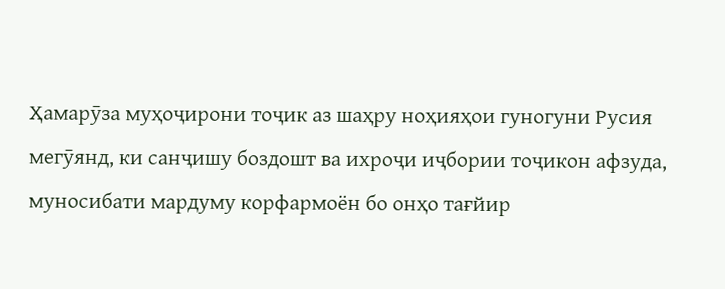Ҳамарӯза муҳоҷирони тоҷик аз шаҳру ноҳияҳои гуногуни Русия мегӯянд, ки санҷишу боздошт ва ихроҷи иҷбории тоҷикон афзуда, муносибати мардуму корфармоён бо онҳо тағйир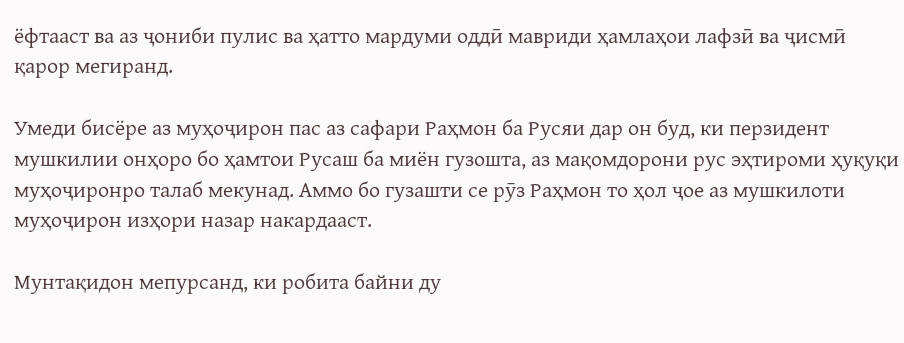ёфтааст ва аз ҷониби пулис ва ҳатто мардуми оддӣ мавриди ҳамлаҳои лафзӣ ва ҷисмӣ қарор мегиранд.

Умеди бисёре аз муҳоҷирон пас аз сафари Раҳмон ба Русяи дар он буд, ки перзидент мушкилии онҳоро бо ҳамтои Русаш ба миён гузошта, аз мақомдорони рус эҳтироми ҳуқуқи муҳоҷиронро талаб мекунад. Аммо бо гузашти се рӯз Раҳмон то ҳол ҷое аз мушкилоти муҳоҷирон изҳори назар накардааст.

Мунтақидон мепурсанд, ки робита байни ду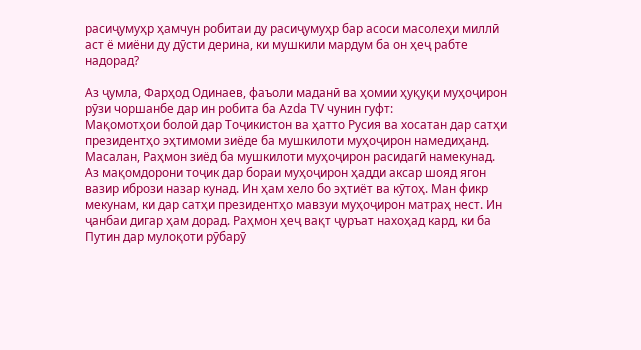расиҷумуҳр ҳамчун робитаи ду расиҷумуҳр бар асоси масолеҳи миллӣ аст ё миёни ду дӯсти дерина, ки мушкили мардум ба он ҳеҷ рабте надорад?

Аз ҷумла, Фарҳод Одинаев, фаъоли маданӣ ва ҳомии ҳуқуқи муҳоҷирон рӯзи чоршанбе дар ин робита ба Azda TV чунин гуфт:
Мақомотҳои болоӣ дар Тоҷикистон ва ҳатто Русия ва хосатан дар сатҳи президентҳо эҳтимоми зиёде ба мушкилоти муҳоҷирон намедиҳанд. Масалан, Раҳмон зиёд ба мушкилоти муҳоҷирон расидагӣ намекунад. Аз мақомдорони тоҷик дар бораи муҳоҷирон ҳадди аксар шояд ягон вазир ибрози назар кунад. Ин ҳам хело бо эҳтиёт ва кӯтоҳ. Ман фикр мекунам, ки дар сатҳи президентҳо мавзуи муҳоҷирон матраҳ нест. Ин ҷанбаи дигар ҳам дорад. Раҳмон ҳеҷ вақт ҷуръат нахоҳад кард, ки ба Путин дар мулоқоти рӯбарӯ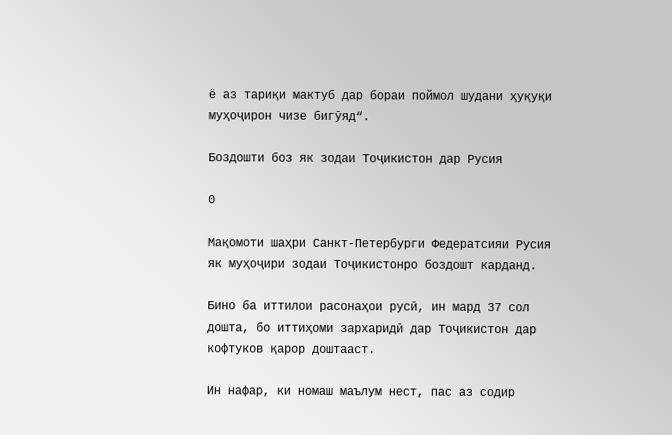ё аз тариқи мактуб дар бораи поймол шудани ҳуқуқи муҳоҷирон чизе бигӯяд“.

Боздошти боз як зодаи Тоҷикистон дар Русия

0

Мақомоти шаҳри Санкт-Петербурги Федератсияи Русия як муҳоҷири зодаи Тоҷикистонро боздошт карданд.

Бино ба иттилои расонаҳои русӣ, ин мард 37 сол дошта, бо иттиҳоми зархаридӣ дар Тоҷикистон дар кофтуков қарор доштааст.

Ин нафар, ки номаш маълум нест, пас аз содир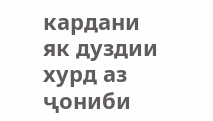кардани як дуздии хурд аз ҷониби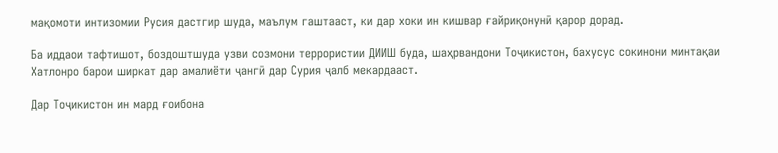мақомоти интизомии Русия дастгир шуда, маълум гаштааст, ки дар хоки ин кишвар ғайриқонунӣ қарор дорад.

Ба иддаои тафтишот, боздоштшуда узви созмони террористии ДИИШ буда, шаҳрвандони Тоҷикистон, бахусус сокинони минтақаи Хатлонро барои ширкат дар амалиёти ҷангӣ дар Сурия ҷалб мекардааст.

Дар Тоҷикистон ин мард ғоибона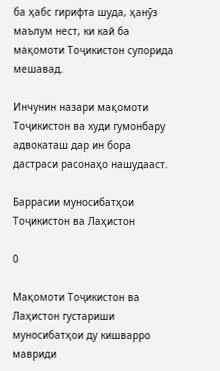ба ҳабс гирифта шуда, ҳанӯз маълум нест, ки кай ба мақомоти Тоҷикистон супорида мешавад.

Инчунин назари мақомоти Тоҷикистон ва худи гумонбару адвокаташ дар ин бора дастраси расонаҳо нашудааст.

Баррасии муносибатҳои Тоҷикистон ва Лаҳистон

0

Мақомоти Тоҷикистон ва Лаҳистон густариши муносибатҳои ду кишварро мавриди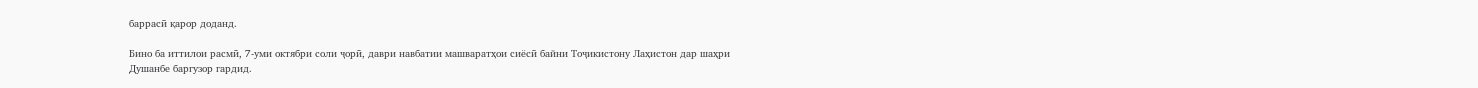баррасӣ қарор доданд.

Бино ба иттилои расмӣ, 7-уми октябри соли ҷорӣ, даври навбатии машваратҳои сиёсӣ байни Тоҷикистону Лаҳистон дар шаҳри Душанбе баргузор гардид.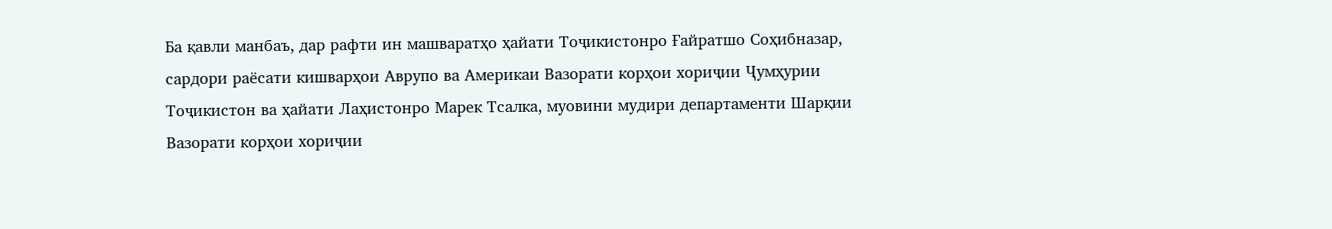Ба қавли манбаъ, дар рафти ин машваратҳо ҳайати Тоҷикистонро Ғайратшо Соҳибназар, сардори раёсати кишварҳои Аврупо ва Америкаи Вазорати корҳои хориҷии Ҷумҳурии Тоҷикистон ва ҳайати Лаҳистонро Марек Тсалка, муовини мудири департаменти Шарқии Вазорати корҳои хориҷии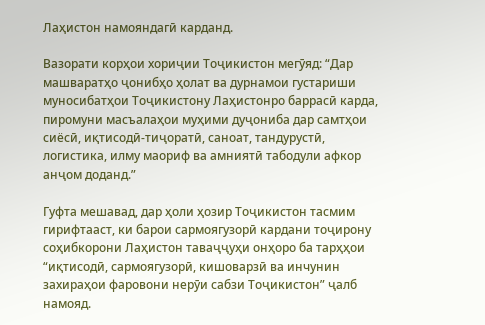Лаҳистон намояндагӣ карданд.

Вазорати корҳои хориҷии Тоҷикистон мегӯяд: “Дар машваратҳо ҷонибҳо ҳолат ва дурнамои густариши муносибатҳои Тоҷикистону Лаҳистонро баррасӣ карда, пиромуни масъалаҳои муҳими дуҷониба дар самтҳои сиёсӣ, иқтисодӣ-тиҷоратӣ, саноат, тандурустӣ, логистика, илму маориф ва амниятӣ табодули афкор анҷом доданд.”

Гуфта мешавад, дар ҳоли ҳозир Тоҷикистон тасмим гирифтааст, ки барои сармоягузорӣ кардани тоҷирону соҳибкорони Лаҳистон таваҷҷуҳи онҳоро ба тарҳҳои “иқтисодӣ, сармоягузорӣ, кишоварзӣ ва инчунин захираҳои фаровони нерӯи сабзи Тоҷикистон” ҷалб намояд.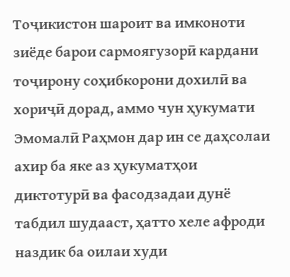Тоҷикистон шароит ва имконоти зиёде барои сармоягузорӣ кардани тоҷирону соҳибкорони дохилӣ ва хориҷӣ дорад, аммо чун ҳукумати Эмомалӣ Раҳмон дар ин се даҳсолаи ахир ба яке аз ҳукуматҳои диктотурӣ ва фасодзадаи дунё табдил шудааст, ҳатто хеле афроди наздик ба оилаи худи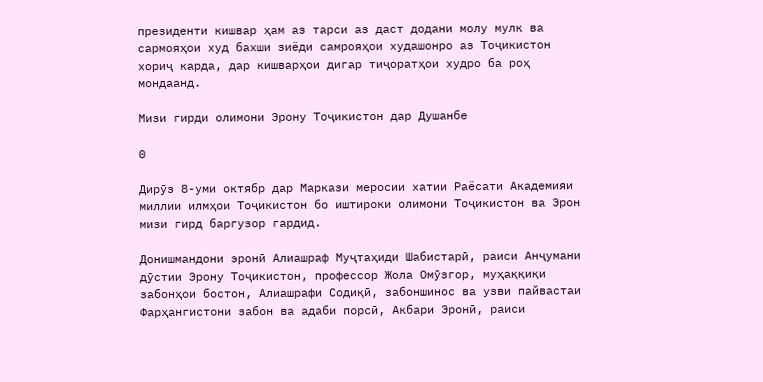президенти кишвар ҳам аз тарси аз даст додани молу мулк ва сармояҳои худ бахши зиёди самрояҳои худашонро аз Тоҷикистон хориҷ карда, дар кишварҳои дигар тиҷоратҳои худро ба роҳ мондаанд.

Мизи гирди олимони Эрону Тоҷикистон дар Душанбе

0

Дирӯз 8-уми октябр дар Маркази меросии хатии Раёсати Академияи миллии илмҳои Тоҷикистон бо иштироки олимони Тоҷикистон ва Эрон мизи гирд баргузор гардид.

Донишмандони эронӣ Алиашраф Муҷтаҳиди Шабистарӣ, раиси Анҷумани дӯстии Эрону Тоҷикистон, профессор Жола Омӯзгор, муҳаққиқи забонҳои бостон, Алиашрафи Содиқӣ, забоншинос ва узви пайвастаи Фарҳангистони забон ва адаби порсӣ, Акбари Эронӣ, раиси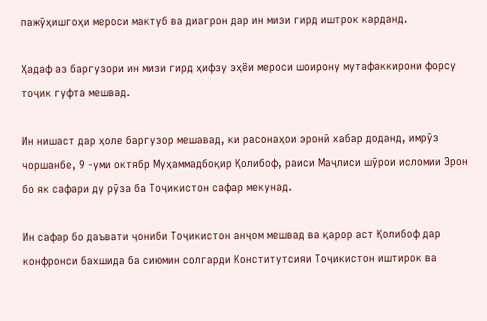пажӯҳишгоҳи мероси мактуб ва диагрон дар ин мизи гирд иштрок карданд.

Ҳадаф аз баргузори ин мизи гирд ҳифзу эҳёи мероси шоирону мутафаккирони форсу тоҷик гуфта мешвад.

Ин нишаст дар ҳоле баргузор мешавад, ки расонаҳои эронӣ хабар доданд, имрӯз чоршанбе, 9 -уми октябр Муҳаммадбоқир Қолибоф, раиси Маҷлиси шӯрои исломии Эрон бо як сафари ду рӯза ба Тоҷикистон сафар мекунад.

Ин сафар бо даъвати ҷониби Тоҷикистон анҷом мешвад ва қарор аст Қолибоф дар конфронси бахшида ба сиюмин солгарди Конститутсияи Тоҷикистон иштирок ва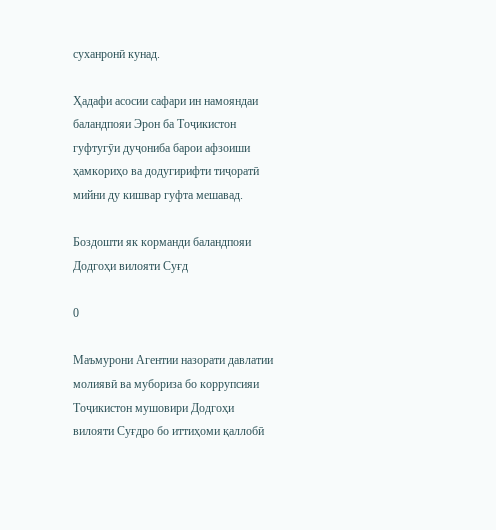суханронӣ кунад.

Ҳадафи асосии сафари ин намояндаи баландпояи Эрон ба Тоҷикистон гуфтугӯи дуҷониба барои афзоиши ҳамкориҳо ва додугирифти тиҷоратӣ мийни ду кишвар гуфта мешавад.

Боздошти як корманди баландпояи Додгоҳи вилояти Суғд

0

Маъмурони Агентии назорати давлатии молиявӣ ва мубориза бо коррупсияи Тоҷикистон мушовири Додгоҳи вилояти Суғдро бо иттиҳоми қаллобӣ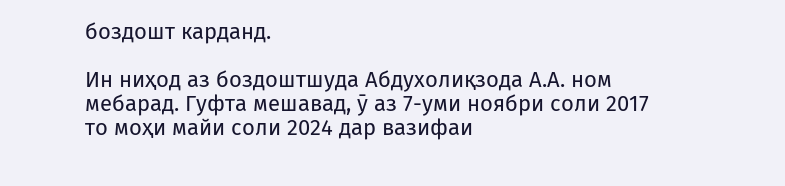боздошт карданд.

Ин ниҳод аз боздоштшуда Абдухолиқзода А.А. ном мебарад. Гуфта мешавад, ӯ аз 7-уми ноябри соли 2017 то моҳи майи соли 2024 дар вазифаи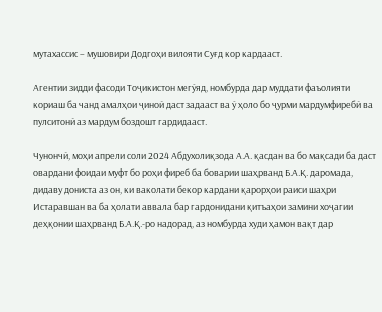мутахассис – мушовири Додгоҳи вилояти Суғд кор кардааст.

Агентии зидди фасоди Тоҷикистон мегӯяд, номбурда дар муддати фаъолияти кориаш ба чанд амалҳои ҷиноӣ даст задааст ва ӯ ҳоло бо ҷурми мардумфиребӣ ва пулситонӣ аз мардум боздошт гардидааст.

Чунончӣ, моҳи апрели соли 2024 Абдухолиқзода А.А. қасдан ва бо мақсади ба даст овардани фоидаи муфт бо роҳи фиреб ба боварии шаҳрванд Б.А.Қ. даромада, дидаву дониста аз он, ки ваколати бекор кардани қарорҳои раиси шаҳри Истаравшан ва ба ҳолати аввала бар гардонидани қитъаҳои замини хоҷагии деҳқонии шаҳрванд Б.А.Қ.-ро надорад, аз номбурда худи ҳамон вақт дар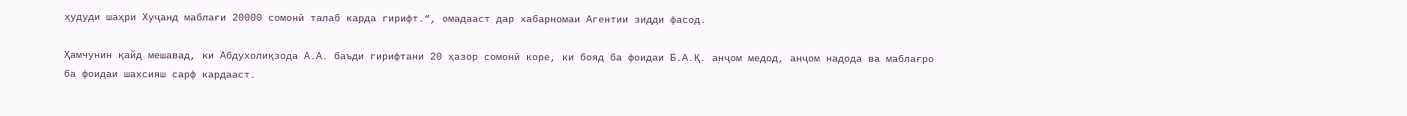ҳудуди шаҳри Хуҷанд маблағи 20000 сомонӣ талаб карда гирифт.“, омадааст дар хабарномаи Агентии зидди фасод.

Ҳамчунин қайд мешавад, ки Абдухолиқзода А.А. баъди гирифтани 20 ҳазор сомонӣ коре, ки бояд ба фоидаи Б.А.Қ. анҷом медод, анҷом надода ва маблағро ба фоидаи шахсияш сарф кардааст.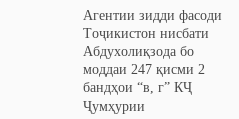Агентии зидди фасоди Тоҷикистон нисбати Абдухолиқзода бо моддаи 247 қисми 2 бандҳои “в, г” КҶ Ҷумҳурии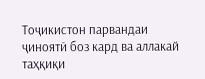Тоҷикистон парвандаи ҷиноятӣ боз кард ва аллакай таҳқиқи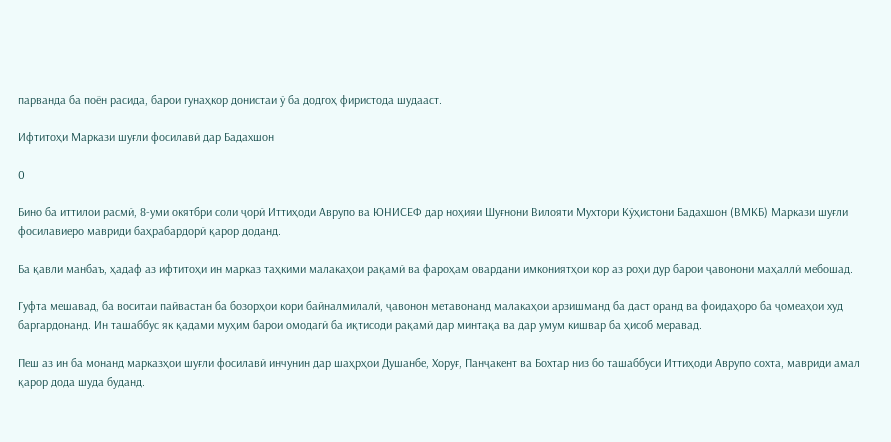парванда ба поён расида, барои гунаҳкор донистаи ӯ ба додгоҳ фиристода шудааст.

Ифтитоҳи Маркази шуғли фосилавӣ дар Бадахшон

0

Бино ба иттилои расмӣ, 8-уми окятбри соли ҷорӣ Иттиҳоди Аврупо ва ЮНИСЕФ дар ноҳияи Шуғнони Вилояти Мухтори Кӯҳистони Бадахшон (ВМКБ) Маркази шуғли фосилавиеро мавриди баҳрабардорӣ қарор доданд.

Ба қавли манбаъ, ҳадаф аз ифтитоҳи ин марказ таҳкими малакаҳои рақамӣ ва фароҳам овардани имкониятҳои кор аз роҳи дур барои ҷавонони маҳаллӣ мебошад.

Гуфта мешавад, ба воситаи пайвастан ба бозорҳои кори байналмилалӣ, ҷавонон метавонанд малакаҳои арзишманд ба даст оранд ва фоидаҳоро ба ҷомеаҳои худ баргардонанд. Ин ташаббус як қадами муҳим барои омодагӣ ба иқтисоди рақамӣ дар минтақа ва дар умум кишвар ба ҳисоб меравад.

Пеш аз ин ба монанд марказҳои шуғли фосилавӣ инчунин дар шаҳрҳои Душанбе, Хоруғ, Панҷакент ва Бохтар низ бо ташаббуси Иттиҳоди Аврупо сохта, мавриди амал қарор дода шуда буданд.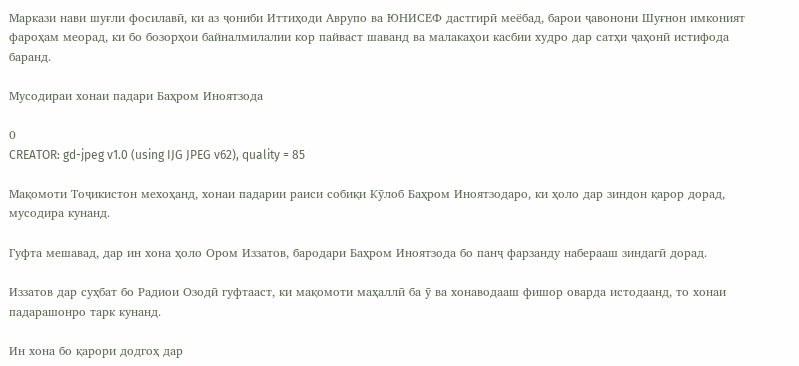Маркази нави шуғли фосилавӣ, ки аз ҷониби Иттиҳоди Аврупо ва ЮНИСЕФ дастгирӣ меёбад, барои ҷавонони Шуғнон имконият фароҳам меорад, ки бо бозорҳои байналмилалии кор пайваст шаванд ва малакаҳои касбии худро дар сатҳи ҷаҳонӣ истифода баранд.

Мусодираи хонаи падари Баҳром Иноятзода

0
CREATOR: gd-jpeg v1.0 (using IJG JPEG v62), quality = 85

Мақомоти Тоҷикистон мехоҳанд, хонаи падарии раиси собиқи Кӯлоб Баҳром Иноятзодаро, ки ҳоло дар зиндон қарор дорад, мусодира кунанд.

Гуфта мешавад, дар ин хона ҳоло Ором Иззатов, бародари Баҳром Иноятзода бо панҷ фарзанду наберааш зиндагӣ дорад.

Иззатов дар суҳбат бо Радиои Озодӣ гуфтааст, ки мақомоти маҳаллӣ ба ӯ ва хонаводааш фишор оварда истодаанд, то хонаи падарашонро тарк кунанд.

Ин хона бо қарори додгоҳ дар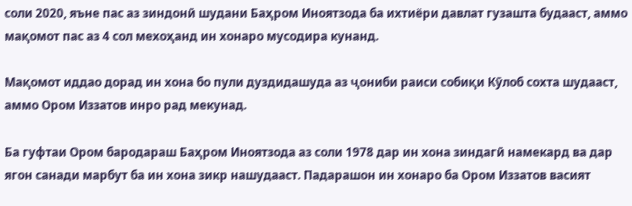соли 2020, яъне пас аз зиндонӣ шудани Баҳром Иноятзода ба ихтиёри давлат гузашта будааст, аммо мақомот пас аз 4 сол мехоҳанд ин хонаро мусодира кунанд.

Мақомот иддао дорад ин хона бо пули дуздидашуда аз ҷониби раиси собиқи Кӯлоб сохта шудааст, аммо Ором Иззатов инро рад мекунад.

Ба гуфтаи Ором бародараш Баҳром Иноятзода аз соли 1978 дар ин хона зиндагӣ намекард ва дар ягон санади марбут ба ин хона зикр нашудааст. Падарашон ин хонаро ба Ором Иззатов васият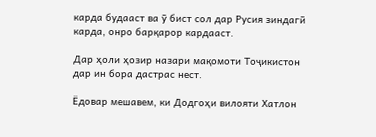карда будааст ва ӯ бист сол дар Русия зиндагӣ карда, онро барқарор кардааст.

Дар ҳоли ҳозир назари мақомоти Тоҷикистон дар ин бора дастрас нест.

Ёдовар мешавем, ки Додгоҳи вилояти Хатлон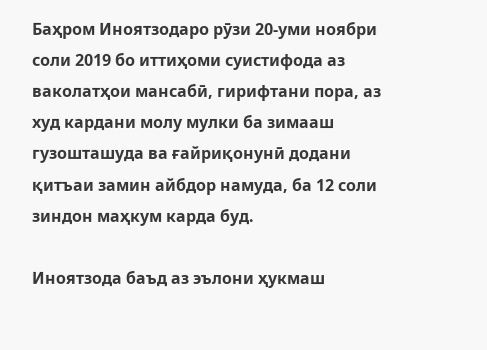Баҳром Иноятзодаро рӯзи 20-уми ноябри соли 2019 бо иттиҳоми суистифода аз ваколатҳои мансабӣ, гирифтани пора, аз худ кардани молу мулки ба зимааш гузошташуда ва ғайриқонунӣ додани қитъаи замин айбдор намуда, ба 12 соли зиндон маҳкум карда буд.

Иноятзода баъд аз эълони ҳукмаш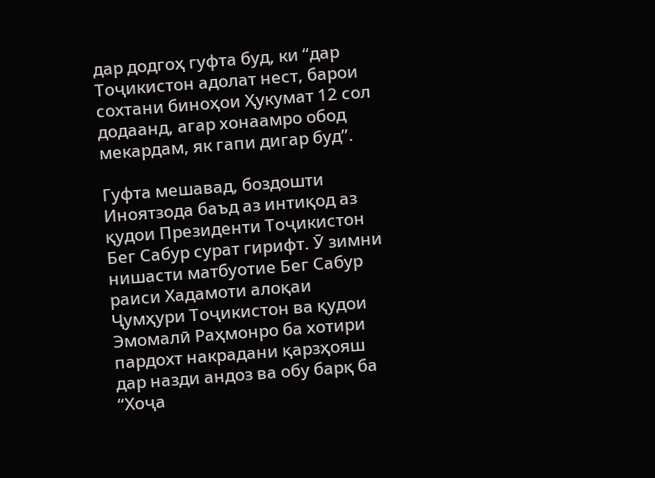дар додгоҳ гуфта буд, ки “дар Тоҷикистон адолат нест, барои сохтани биноҳои Ҳукумат 12 сол додаанд, агар хонаамро обод мекардам, як гапи дигар буд”.

Гуфта мешавад, боздошти Иноятзода баъд аз интиқод аз қудои Президенти Тоҷикистон Бег Сабур сурат гирифт. Ӯ зимни нишасти матбуотие Бег Сабур раиси Хадамоти алоқаи Ҷумҳури Тоҷикистон ва қудои Эмомалӣ Раҳмонро ба хотири пардохт накрадани қарзҳояш дар назди андоз ва обу барқ ба “Хоҷа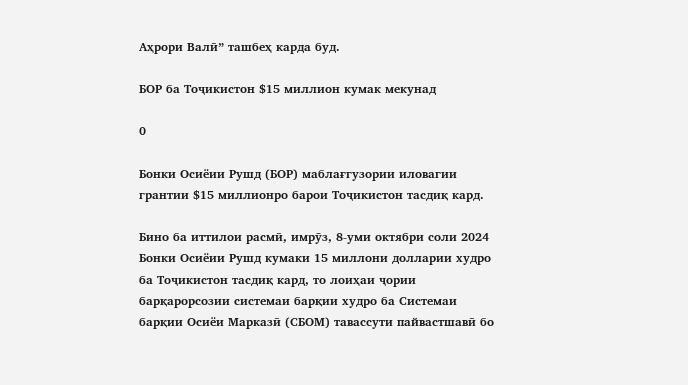Аҳрори Валӣ” ташбеҳ карда буд.

БОР ба Тоҷикистон $15 миллион кумак мекунад

0

Бонки Осиёии Рушд (БОР) маблағгузории иловагии грантии $15 миллионро барои Тоҷикистон тасдиқ кард.

Бино ба иттилои расмӣ, имрӯз, 8-уми октябри соли 2024 Бонки Осиёии Рушд кумаки 15 миллони долларии худро ба Тоҷикистон тасдиқ кард, то лоиҳаи ҷории барқарорсозии системаи барқии худро ба Системаи барқии Осиёи Марказӣ (СБОМ) тавассути пайвастшавӣ бо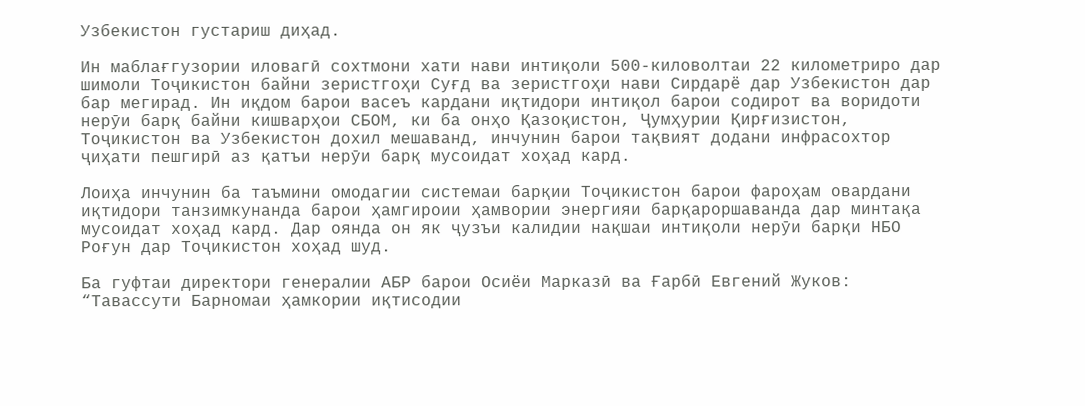Узбекистон густариш диҳад.

Ин маблағгузории иловагӣ сохтмони хати нави интиқоли 500-киловолтаи 22 километриро дар шимоли Тоҷикистон байни зеристгоҳи Суғд ва зеристгоҳи нави Сирдарё дар Узбекистон дар бар мегирад. Ин иқдом барои васеъ кардани иқтидори интиқол барои содирот ва воридоти нерӯи барқ байни кишварҳои СБОМ, ки ба онҳо Қазоқистон, Ҷумҳурии Қирғизистон, Тоҷикистон ва Узбекистон дохил мешаванд, инчунин барои тақвият додани инфрасохтор ҷиҳати пешгирӣ аз қатъи нерӯи барқ мусоидат хоҳад кард.

Лоиҳа инчунин ба таъмини омодагии системаи барқии Тоҷикистон барои фароҳам овардани иқтидори танзимкунанда барои ҳамгироии ҳамвории энергияи барқароршаванда дар минтақа мусоидат хоҳад кард. Дар оянда он як ҷузъи калидии нақшаи интиқоли нерӯи барқи НБО Роғун дар Тоҷикистон хоҳад шуд.

Ба гуфтаи директори генералии АБР барои Осиёи Марказӣ ва Ғарбӣ Евгений Жуков: “Тавассути Барномаи ҳамкории иқтисодии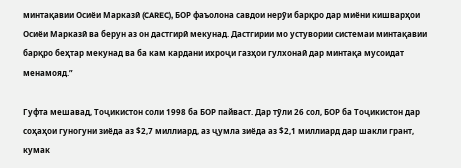минтақавии Осиёи Марказӣ (CAREC), БОР фаъолона савдои нерӯи барқро дар миёни кишварҳои Осиёи Марказӣ ва берун аз он дастгирӣ мекунад. Дастгирии мо устувории системаи минтақавии барқро беҳтар мекунад ва ба кам кардани ихроҷи газҳои гулхонаӣ дар минтақа мусоидат менамояд.”

Гуфта мешавад, Тоҷикистон соли 1998 ба БОР пайваст. Дар тӯли 26 сол, БОР ба Тоҷикистон дар соҳаҳои гуногуни зиёда аз $2,7 миллиард, аз ҷумла зиёда аз $2,1 миллиард дар шакли грант, кумак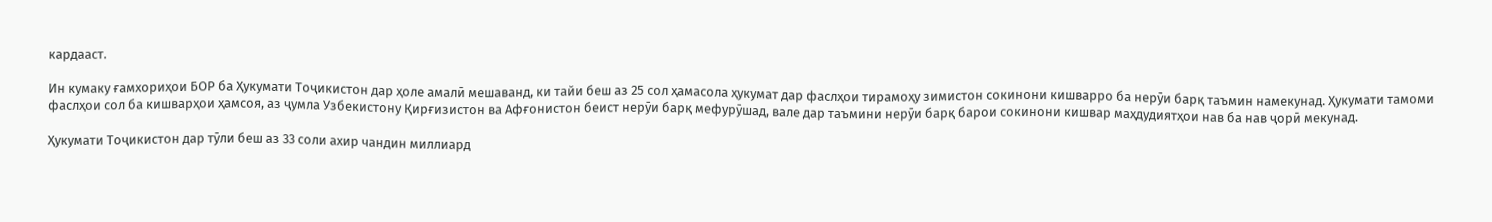кардааст.

Ин кумаку ғамхориҳои БОР ба Ҳукумати Тоҷикистон дар ҳоле амалӣ мешаванд, ки тайи беш аз 25 сол ҳамасола ҳукумат дар фаслҳои тирамоҳу зимистон сокинони кишварро ба нерӯи барқ таъмин намекунад. Ҳукумати тамоми фаслҳои сол ба кишварҳои ҳамсоя, аз ҷумла Узбекистону Қирғизистон ва Афғонистон беист нерӯи барқ мефурӯшад, вале дар таъмини нерӯи барқ барои сокинони кишвар маҳдудиятҳои нав ба нав ҷорӣ мекунад.

Ҳукумати Тоҷикистон дар тӯли беш аз 33 соли ахир чандин миллиард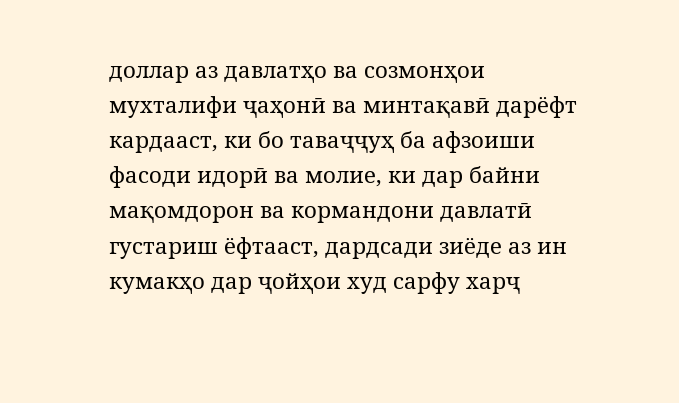доллар аз давлатҳо ва созмонҳои мухталифи ҷаҳонӣ ва минтақавӣ дарёфт кардааст, ки бо таваҷҷуҳ ба афзоиши фасоди идорӣ ва молие, ки дар байни мақомдорон ва кормандони давлатӣ густариш ёфтааст, дардсади зиёде аз ин кумакҳо дар ҷойҳои худ сарфу харҷ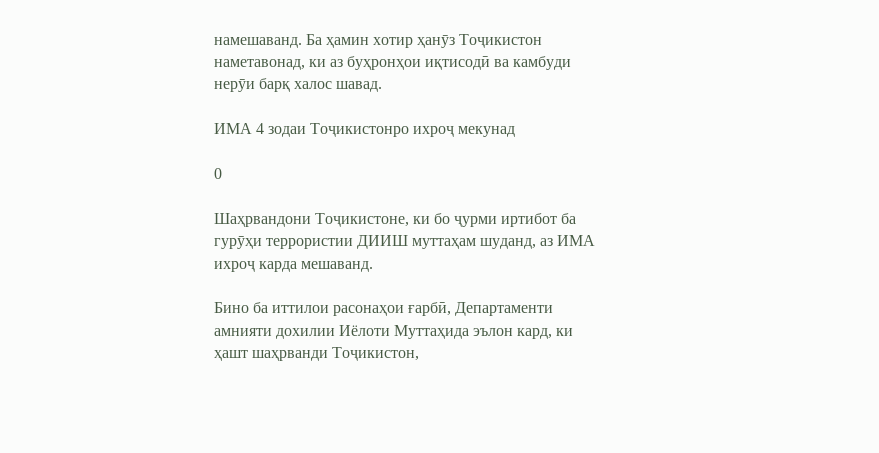намешаванд. Ба ҳамин хотир ҳанӯз Тоҷикистон наметавонад, ки аз буҳронҳои иқтисодӣ ва камбуди нерӯи барқ халос шавад.

ИМА 4 зодаи Тоҷикистонро ихроҷ мекунад

0

Шаҳрвандони Тоҷикистоне, ки бо ҷурми иртибот ба гурӯҳи террористии ДИИШ муттаҳам шуданд, аз ИМА ихроҷ карда мешаванд.

Бино ба иттилои расонаҳои ғарбӣ, Департаменти амнияти дохилии Иёлоти Муттаҳида эълон кард, ки ҳашт шаҳрванди Тоҷикистон,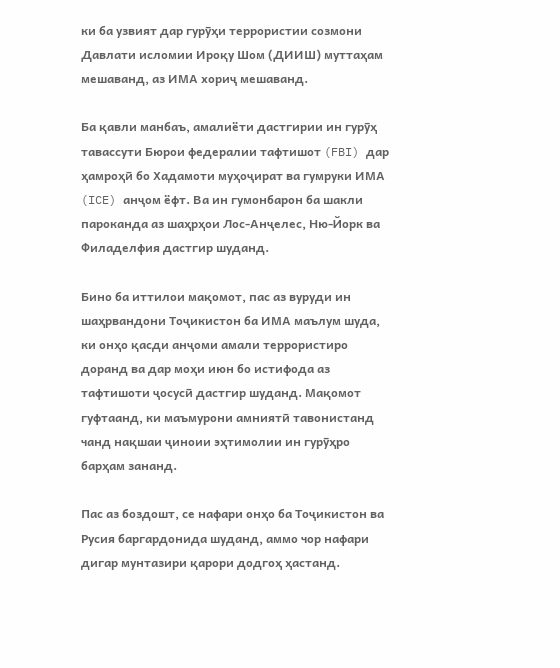ки ба узвият дар гурӯҳи террористии созмони Давлати исломии Ироқу Шом (ДИИШ) муттаҳам мешаванд, аз ИМА хориҷ мешаванд.

Ба қавли манбаъ, амалиёти дастгирии ин гурӯҳ тавассути Бюрои федералии тафтишот (FBI) дар ҳамроҳӣ бо Хадамоти муҳоҷират ва гумруки ИМА (ICE) анҷом ёфт. Ва ин гумонбарон ба шакли пароканда аз шаҳрҳои Лос-Анҷелес, Ню-Йорк ва Филаделфия дастгир шуданд.

Бино ба иттилои мақомот, пас аз вуруди ин шаҳрвандони Тоҷикистон ба ИМА маълум шуда, ки онҳо қасди анҷоми амали террористиро доранд ва дар моҳи июн бо истифода аз тафтишоти ҷосусӣ дастгир шуданд. Мақомот гуфтаанд, ки маъмурони амниятӣ тавонистанд чанд нақшаи ҷиноии эҳтимолии ин гурӯҳро барҳам зананд.

Пас аз боздошт, се нафари онҳо ба Тоҷикистон ва Русия баргардонида шуданд, аммо чор нафари дигар мунтазири қарори додгоҳ ҳастанд.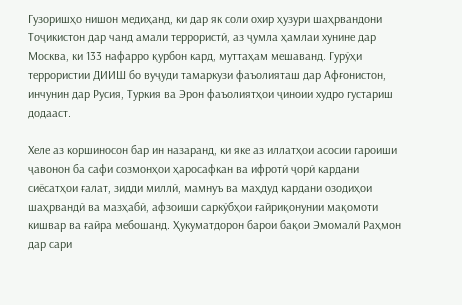Гузоришҳо нишон медиҳанд, ки дар як соли охир ҳузури шаҳрвандони Тоҷикистон дар чанд амали террористӣ, аз ҷумла ҳамлаи хунине дар Москва, ки 133 нафарро қурбон кард, муттаҳам мешаванд. Гурӯҳи террористии ДИИШ бо вуҷуди тамаркузи фаъолияташ дар Афғонистон, инчунин дар Русия, Туркия ва Эрон фаъолиятҳои ҷиноии худро густариш додааст.

Хеле аз коршиносон бар ин назаранд, ки яке аз иллатҳои асосии гароиши ҷавонон ба сафи созмонҳои ҳаросафкан ва ифротӣ ҷорӣ кардани сиёсатҳои ғалат, зидди миллӣ, мамнуъ ва маҳдуд кардани озодиҳои шаҳрвандӣ ва мазҳабӣ, афзоиши саркӯбҳои ғайриқонунии мақомоти кишвар ва ғайра мебошанд. Ҳукуматдорон барои бақои Эмомалӣ Раҳмон дар сари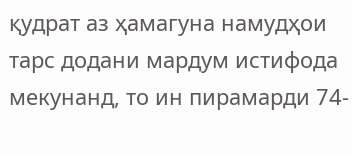қудрат аз ҳамагуна намудҳои тарс додани мардум истифода мекунанд, то ин пирамарди 74-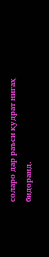соларо дар раъси қудрат нигаҳ бидоранд.